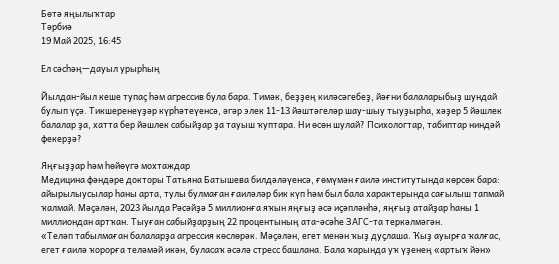Бөтә яңылыҡтар
Тәрбиә
19 Май 2025, 16:45

Ел сәсһәң—дауыл урырһың

Йылдан-йыл кеше тупаҫ һәм агрессив була бара. Тимәк, беҙҙең киләсәгебеҙ, йәғни балаларыбыҙ шундай булып үҫә. Тикшеренеүҙәр күрһәтеүенсә, әгәр элек 11-13 йәштәгеләр шау-шыу тыуҙырһа, хәҙер 5 йәшлек балалар ҙа, хатта бер йәшлек сабыйҙар ҙа тауыш ҡуптара. Ни өсөн шулай? Психологтар, табиптар ниндәй фекерҙә?

Яңғыҙҙар һәм һөйөүгә мохтаждар
Медицина фәндәре докторы Татьяна Батышева билдәләүенсә, ғөмүмән ғаилә институтында көрсөк бара: айырылыусылар һаны арта, тулы булмаған ғаиләләр бик күп һәм был бала характерында сағылыш тапмай ҡалмай. Мәҫәлән, 2023 йылда Рәсәйҙә 5 миллионға яҡын яңғыҙ әсә иҫәпләнһә, яңғыҙ атайҙар һаны 1 миллиондан артҡан. Тыуған сабыйҙарҙың 22 процентының ата-әсәһе ЗАГС-та теркәлмәгән.
«Теләп табылмаған балаларҙа агрессия көслөрәк. Мәҫәлән, егет менән ҡыҙ дуҫлаша. Ҡыҙ ауырға ҡалғас, егет ғаилә ҡорорға теләмәй икән, буласаҡ әсәлә стресс башлана. Бала ҡарында уҡ үҙенең «артыҡ йән»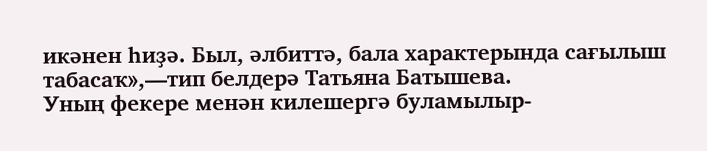икәнен һиҙә. Был, әлбиттә, бала характерында сағылыш табасаҡ»,—тип белдерә Татьяна Батышева.
Уның фекере менән килешергә буламылыр-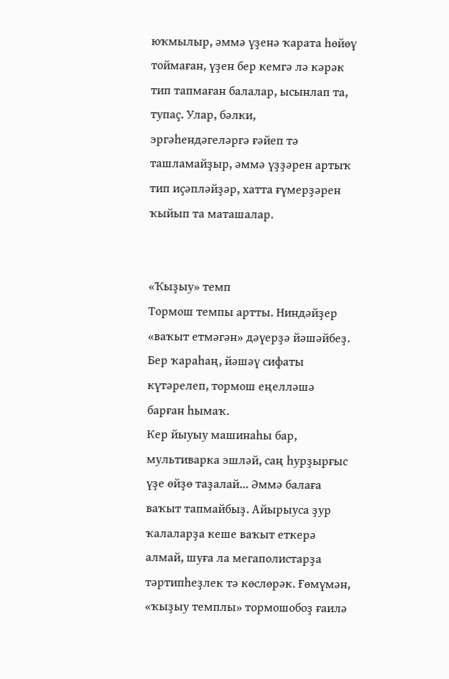юҡмылыр, әммә үҙенә ҡарата һөйөү тоймаған, үҙен бер кемгә лә кәрәк тип тапмаған балалар, ысынлап та, тупаҫ. Улар, бәлки, эргәһендәгеләргә ғәйеп тә ташламайҙыр, әммә үҙҙәрен артыҡ тип иҫәпләйҙәр, хатта ғүмерҙәрен ҡыйып та маташалар.


«Ҡыҙыу» темп
Тормош темпы артты. Ниндәйҙер «ваҡыт етмәгән» дәүерҙә йәшәйбеҙ.
Бер ҡараһаң, йәшәү сифаты күтәрелеп, тормош еңелләшә барған һымаҡ.
Кер йыуыу машинаһы бар, мультиварка эшләй, саң һурҙырғыс үҙе өйҙө таҙалай... Әммә балаға ваҡыт тапмайбыҙ. Айырыуса ҙур ҡалаларҙа кеше ваҡыт еткерә алмай, шуға ла мегаполистарҙа тәртипһеҙлек тә көслөрәк. Ғөмүмән, «ҡыҙыу темплы» тормошобоҙ ғаилә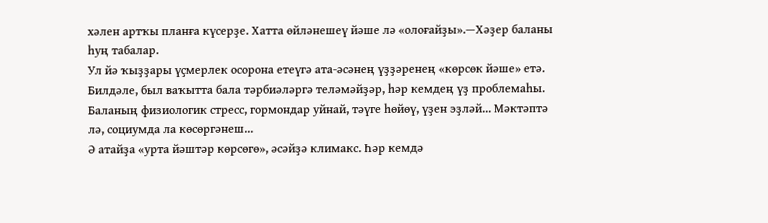хәлен артҡы планға күсерҙе. Хатта өйләнешеү йәше лә «олоғайҙы».—Хәҙер баланы һуң табалар.
Ул йә ҡыҙҙары үҫмерлек осорона етеүгә ата-әсәнең үҙҙәренең «көрсөк йәше» етә. Билдәле, был ваҡытта бала тәрбиәләргә теләмәйҙәр, һәр кемдең үҙ проблемаһы. Баланың физиологик стресс, гормондар уйнай, тәүге һөйөү, үҙен эҙләй... Мәктәптә лә, социумда ла көсөргәнеш...
Ә атайҙа «урта йәштәр көрсөгө», әсәйҙә климакс. Һәр кемдә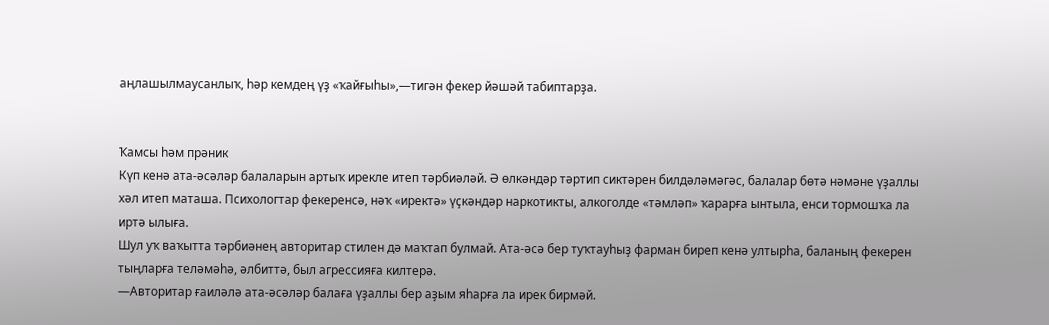аңлашылмаусанлыҡ, һәр кемдең үҙ «ҡайғыһы»,—тигән фекер йәшәй табиптарҙа.


Ҡамсы һәм прәник
Күп кенә ата-әсәләр балаларын артыҡ ирекле итеп тәрбиәләй. Ә өлкәндәр тәртип сиктәрен билдәләмәгәс, балалар бөтә нәмәне үҙаллы хәл итеп маташа. Психологтар фекеренсә, нәҡ «иректә» үҫкәндәр наркотикты, алкоголде «тәмләп» ҡарарға ынтыла, енси тормошҡа ла иртә ылыға.
Шул уҡ ваҡытта тәрбиәнең авторитар стилен дә маҡтап булмай. Ата-әсә бер туҡтауһыҙ фарман биреп кенә ултырһа, баланың фекерен тыңларға теләмәһә, әлбиттә, был агрессияға килтерә.
—Авторитар ғаиләлә ата-әсәләр балаға үҙаллы бер аҙым яһарға ла ирек бирмәй.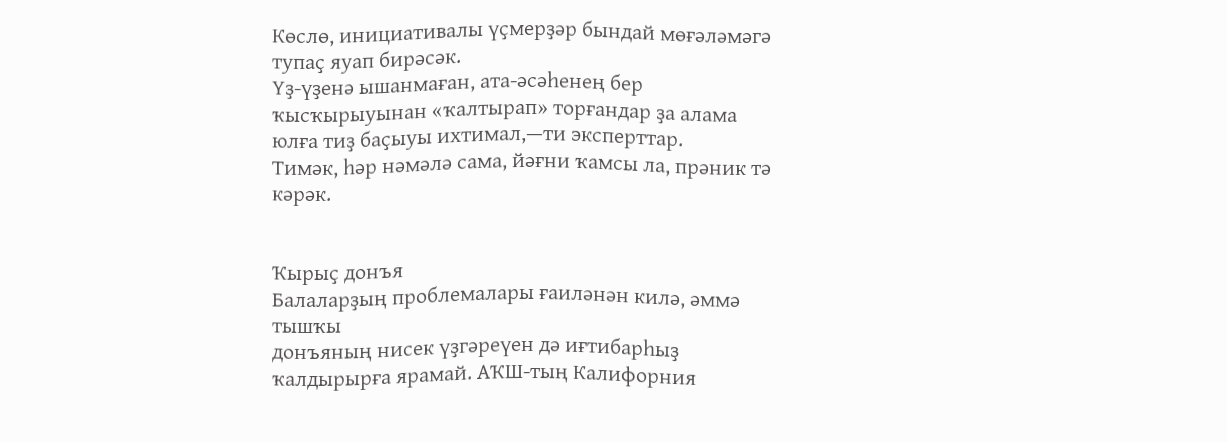Көслө, инициативалы үҫмерҙәр бындай мөғәләмәгә тупаҫ яуап бирәсәк.
Үҙ-үҙенә ышанмаған, ата-әсәһенең бер ҡысҡырыуынан «ҡалтырап» торғандар ҙа алама юлға тиҙ баҫыуы ихтимал,—ти эксперттар.
Тимәк, һәр нәмәлә сама, йәғни ҡамсы ла, прәник тә кәрәк.


Ҡырыҫ донъя
Балаларҙың проблемалары ғаиләнән килә, әммә тышҡы
донъяның нисек үҙгәреүен дә иғтибарһыҙ ҡалдырырға ярамай. АҠШ-тың Калифорния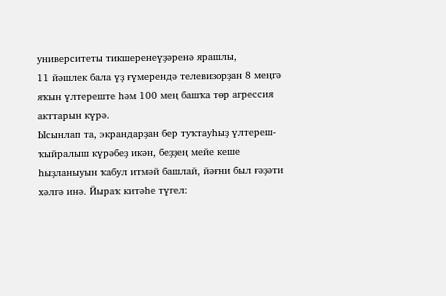университеты тикшеренеүҙәренә ярашлы,
11 йәшлек бала үҙ ғүмерендә телевизорҙан 8 меңгә яҡын үлтереште һәм 100 мең башҡа төр агрессия
акттарын күрә.
Ысынлап та, экрандарҙан бер туҡтауһыҙ үлтереш-ҡыйралыш күрәбеҙ икән, беҙҙең мейе кеше һыҙланыуын ҡабул итмәй башлай, йәғни был ғәҙәти хәлгә инә. Йыраҡ китәһе түгел: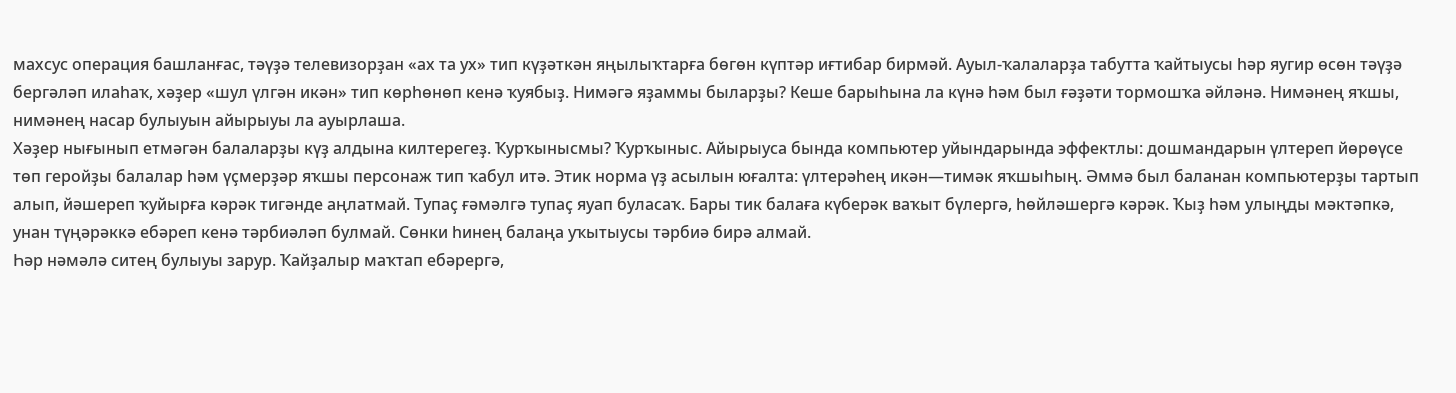махсус операция башланғас, тәүҙә телевизорҙан «ах та ух» тип күҙәткән яңылыҡтарға бөгөн күптәр иғтибар бирмәй. Ауыл-ҡалаларҙа табутта ҡайтыусы һәр яугир өсөн тәүҙә бергәләп илаһаҡ, хәҙер «шул үлгән икән» тип көрһөнөп кенә ҡуябыҙ. Нимәгә яҙаммы быларҙы? Кеше барыһына ла күнә һәм был ғәҙәти тормошҡа әйләнә. Нимәнең яҡшы, нимәнең насар булыуын айырыуы ла ауырлаша.
Хәҙер нығынып етмәгән балаларҙы күҙ алдына килтерегеҙ. Ҡурҡынысмы? Ҡурҡыныс. Айырыуса бында компьютер уйындарында эффектлы: дошмандарын үлтереп йөрөүсе төп геройҙы балалар һәм үҫмерҙәр яҡшы персонаж тип ҡабул итә. Этик норма үҙ асылын юғалта: үлтерәһең икән—тимәк яҡшыһың. Әммә был баланан компьютерҙы тартып алып, йәшереп ҡуйырға кәрәк тигәнде аңлатмай. Тупаҫ ғәмәлгә тупаҫ яуап буласаҡ. Бары тик балаға күберәк ваҡыт бүлергә, һөйләшергә кәрәк. Ҡыҙ һәм улыңды мәктәпкә, унан түңәрәккә ебәреп кенә тәрбиәләп булмай. Сөнки һинең балаңа уҡытыусы тәрбиә бирә алмай.
Һәр нәмәлә ситең булыуы зарур. Ҡайҙалыр маҡтап ебәрергә,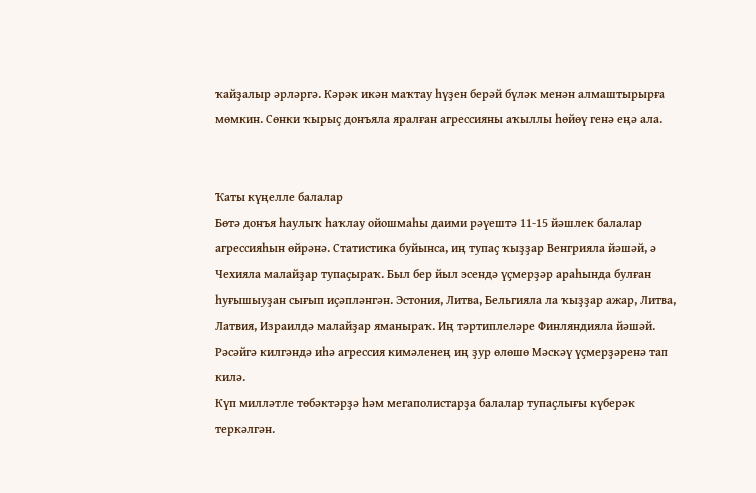ҡайҙалыр әрләргә. Кәрәк икән маҡтау һүҙен берәй бүләк менән алмаштырырға мөмкин. Сөнки ҡырыҫ донъяла яралған агрессияны аҡыллы һөйөү генә еңә ала.


Ҡаты күңелле балалар
Бөтә донъя һаулыҡ һаҡлау ойошмаһы даими рәүештә 11-15 йәшлек балалар агрессияһын өйрәнә. Статистика буйынса, иң тупаҫ ҡыҙҙар Венгрияла йәшәй, ә Чехияла малайҙар тупаҫыраҡ. Был бер йыл эсендә үҫмерҙәр араһында булған һуғышыуҙан сығып иҫәпләнгән. Эстония, Литва, Бельгияла ла ҡыҙҙар ажар, Литва, Латвия, Израилдә малайҙар яманыраҡ. Иң тәртиплеләре Финляндияла йәшәй.
Рәсәйгә килгәндә иһә агрессия кимәленең иң ҙур өлөшө Мәскәү үҫмерҙәренә тап килә.
Күп милләтле төбәктәрҙә һәм мегаполистарҙа балалар тупаҫлығы күберәк теркәлгән.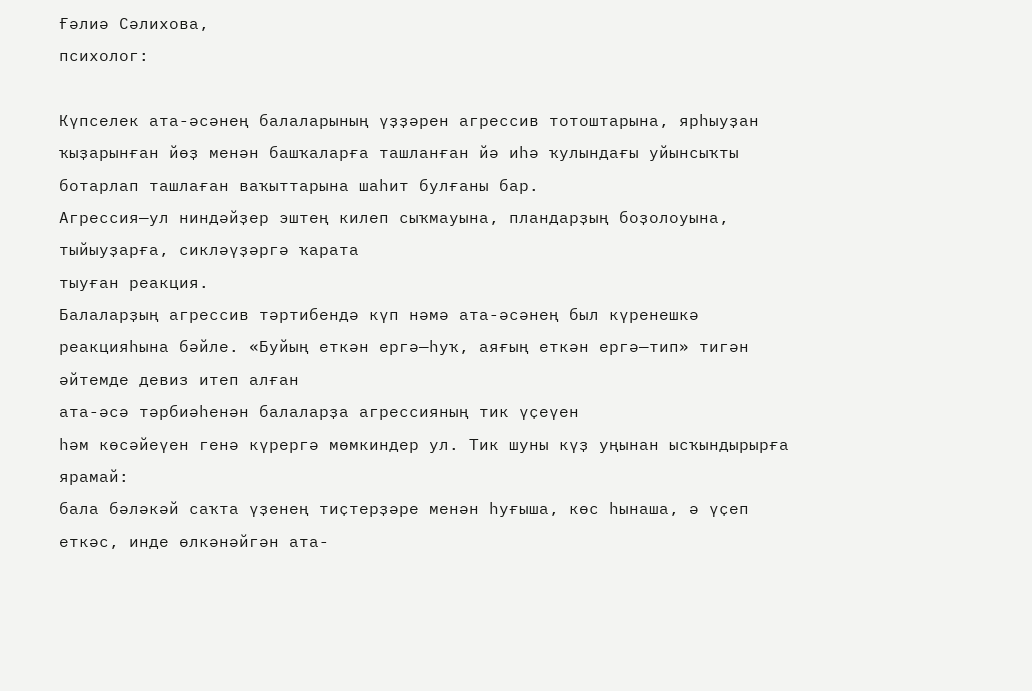Ғәлиә Сәлихова,
психолог:

Күпселек ата-әсәнең балаларының үҙҙәрен агрессив тотоштарына, ярһыуҙан ҡыҙарынған йөҙ менән башҡаларға ташланған йә иһә ҡулындағы уйынсыҡты ботарлап ташлаған ваҡыттарына шаһит булғаны бар.
Агрессия—ул ниндәйҙер эштең килеп сыҡмауына, пландарҙың боҙолоуына, тыйыуҙарға, сикләүҙәргә ҡарата
тыуған реакция.
Балаларҙың агрессив тәртибендә күп нәмә ата-әсәнең был күренешкә реакцияһына бәйле. «Буйың еткән ергә—һуҡ, аяғың еткән ергә—тип» тигән әйтемде девиз итеп алған
ата-әсә тәрбиәһенән балаларҙа агрессияның тик үҫеүен
һәм көсәйеүен генә күрергә мөмкиндер ул. Тик шуны күҙ уңынан ысҡындырырға ярамай:
бала бәләкәй саҡта үҙенең тиҫтерҙәре менән һуғыша, көс һынаша, ә үҫеп еткәс, инде өлкәнәйгән ата-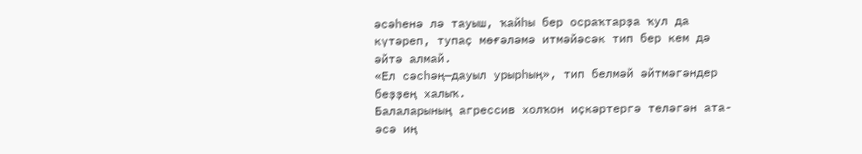әсәһенә лә тауыш, ҡайһы бер осраҡтарҙа ҡул да күтәреп, тупаҫ мөғәләмә итмәйәсәк тип бер кем дә
әйтә алмай.
«Ел сәсһәң—дауыл урырһың», тип белмәй әйтмәгәндер беҙҙең халыҡ.
Балаларының агрессив холҡон иҫкәртергә теләгән ата-әсә иң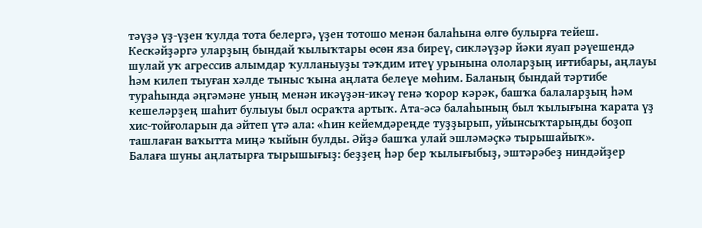тәүҙә үҙ-үҙен ҡулда тота белергә, үҙен тотошо менән балаһына өлгө булырға тейеш.
Кескәйҙәргә уларҙың бындай ҡылыҡтары өсөн яза биреү, сикләүҙәр йәки яуап рәүешендә шулай уҡ агрессив алымдар ҡулланыуҙы тәҡдим итеү урынына ололарҙың иғтибары, аңлауы һәм килеп тыуған хәлде тыныс ҡына аңлата белеүе мөһим. Баланың бындай тәртибе тураһында әңгәмәне уның менән икәүҙән-икәү генә ҡорор кәрәк, башҡа балаларҙың һәм кешеләрҙең шаһит булыуы был осраҡта артыҡ. Ата-әсә балаһының был ҡылығына ҡарата үҙ хис-тойғоларын да әйтеп үтә ала: «Һин кейемдәреңде туҙҙырып, уйынсыҡтарыңды боҙоп ташлаған ваҡытта миңә ҡыйын булды. Әйҙә башҡа улай эшләмәҫкә тырышайыҡ».
Балаға шуны аңлатырға тырышығыҙ: беҙҙең һәр бер ҡылығыбыҙ, эштәрәбеҙ ниндәйҙер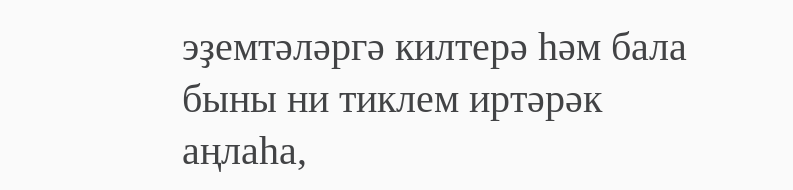эҙемтәләргә килтерә һәм бала быны ни тиклем иртәрәк аңлаһа,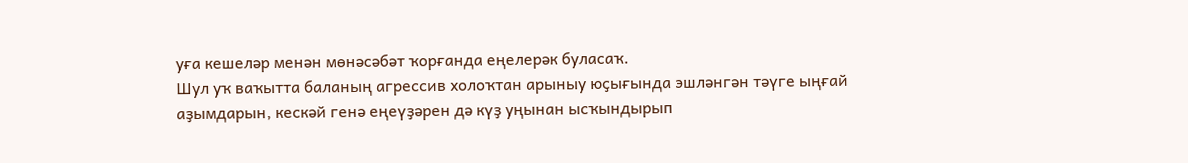уға кешеләр менән мөнәсәбәт ҡорғанда еңелерәк буласаҡ.
Шул уҡ ваҡытта баланың агрессив холоҡтан арыныу юҫығында эшләнгән тәүге ыңғай аҙымдарын, кескәй генә еңеүҙәрен дә күҙ уңынан ысҡындырып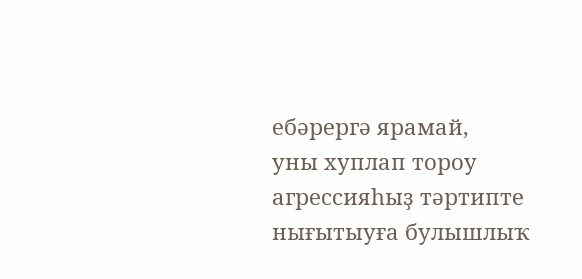ебәрергә ярамай,
уны хуплап тороу агрессияһыҙ тәртипте нығытыуға булышлыҡ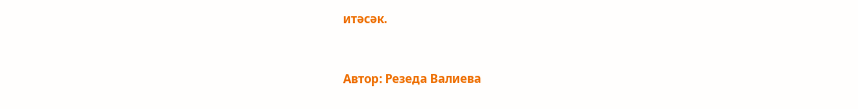итәсәк.



Автор: Резеда Валиева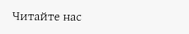Читайте нас